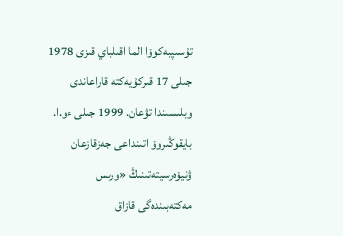تۇسىپبەكوۆا الما اقىلباي قىزى 1978 جىلى 17 قىركۇيەكتە قاراعاندى وبلىسىندا تۋعان. 1999 جىلى ءو.ا. بايقوڭىروۆ اتىنداعى جەزقازعان ۋنيۆەرسيتەتىنىڭ «ورىس مەكتەبىندەگى قازاق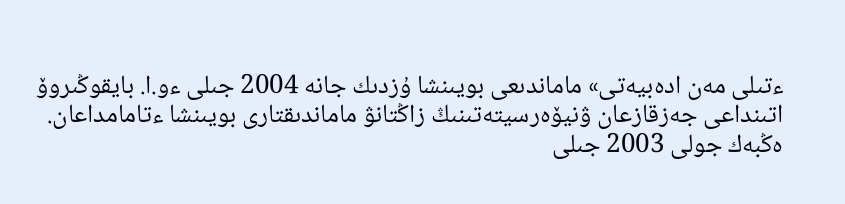ءتىلى مەن ادەبيەتى» ماماندىعى بويىنشا ۇزدىك جانە 2004 جىلى ءو.ا. بايقوڭىروۆ اتىنداعى جەزقازعان ۋنيۆەرسيتەتىنىڭ زاڭتانۋ ماماندىقتارى بويىنشا ءتامامداعان. ەڭبەك جولى 2003 جىلى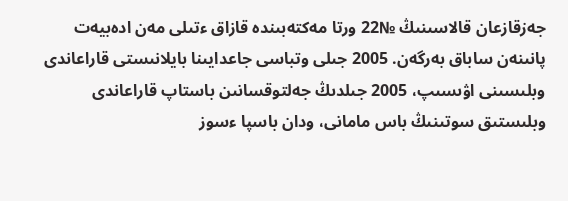جەزقازعان قالاسىنىڭ №22 ورتا مەكتەبىندە قازاق ءتىلى مەن ادەبيەت پانىنەن ساباق بەرگەن. 2005 جىلى وتباسى جاعدايىنا بايلانىستى قاراعاندى وبلىسىنى اۋىسىپ، 2005 جىلدىڭ جەلتوقسانىن باستاپ قاراعاندى وبلىستىق سوتىنىڭ باس مامانى، ودان باسپا ءسوز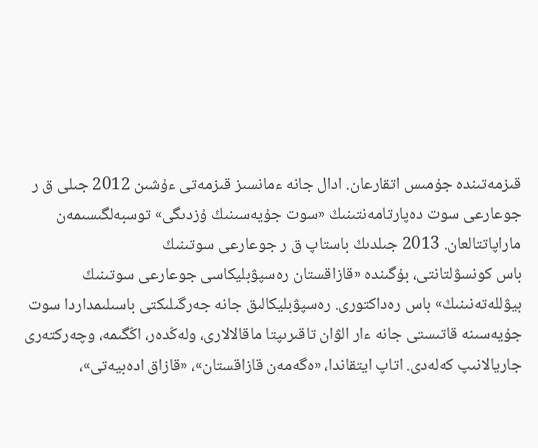قىزمەتىندە جۇمىس اتقارعان. ادال جانە ءمانسىز قىزمەتى ءۇشىن 2012 جىلى ق ر جوعارعى سوت دەپارتامەنتىنىڭ «سوت جۇيەسىنىڭ ۇزدىگى» توسبەلگىسىمەن ماراپاتتالعان. 2013 جىلدىڭ باستاپ ق ر جوعارعى سوتىنىڭ
باس كونسۋلتانتى، بۇگىندە «قازاقستان رەسپۋبليكاسى جوعارعى سوتىنىڭ بيۋللەتەنىنىڭ» باس رەداكتورى. رەسپۋبليكالىق جانە جەرگىلىكتى باسىلىمداردا سوت جۇيەسىنە قاتىستى جانە ءار الۋان تاقىرىپتا ماقالالارى، ولەڭدەر، اڭگىمە، وچەركتەرى جاريالانىپ كەلەدى. اتاپ ايتقاندا، «ەگەمەن قازاقستان»، «قازاق ادەبيەتى»،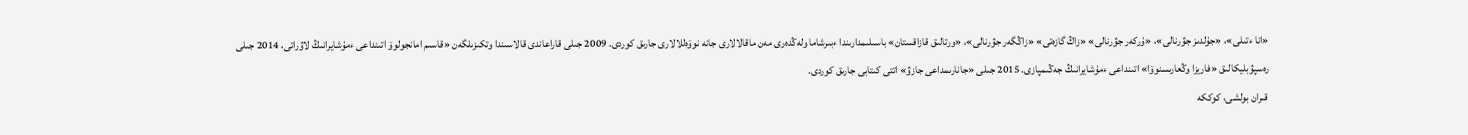«انا ءتىلى»، «جۇلدىز جۋرنالى»، «ۇركەر جۋرنالى» «زاڭ گازەتى» «زاڭگەر جۋرنالى»، «ورتالىق قازاقستان» باسىلىمدارىندا ءبىرشاما ولەڭدەرى مەن ماقالالارى جانە نوۆەللالارى جارىق كوردى. 2009 جىلى قاراعاندى قالاسىندا وتكىزىلگەن «قاسىم امانجولوۆ اتىنداعى ءمۇشايرانىڭ لاۋراتى، 2014 جىلى رەسپۋبليكالىق «فاريزا وڭعارىسنوۆا» اتىنداعى ءمۇشايرانىڭ جەڭىمپازى. 2015 جىلى «جانارىمداعى جازۋ» اتتى كىتابى جارىق كوردى.
قىران بولشى، كوككە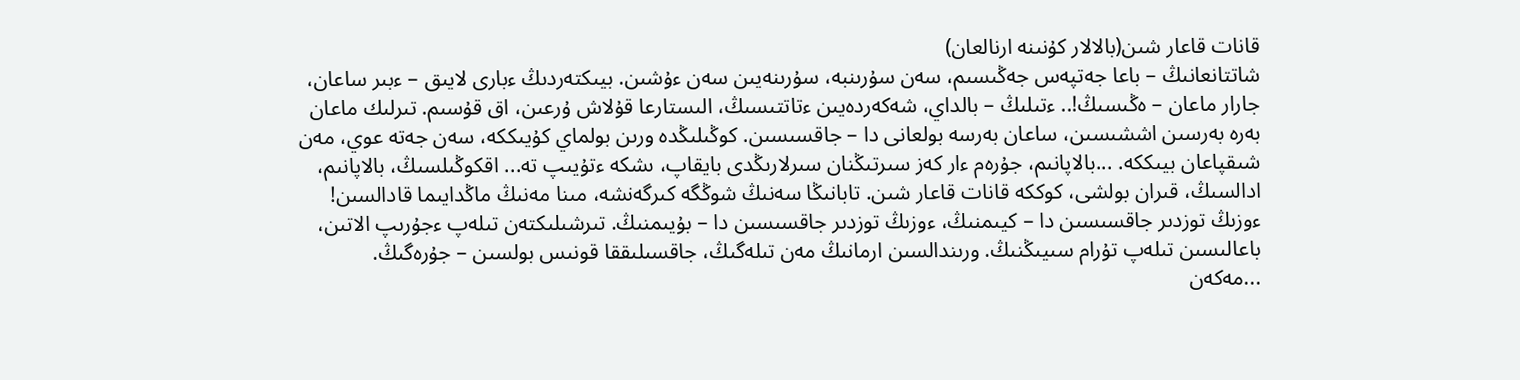قانات قاعار شىن(بالالار كۇنىنە ارنالعان)
شاتتانعانىڭ – باعا جەتپەس جەڭىسىم، سەن سۇرىنبە، سۇرىنەيىن سەن ءۇشىن. بيىكتەردىڭ ءبارى لايىق – ءبىر ساعان، جارار ماعان – ەڭىسىڭ!.. ءتىلىڭ – بالداي، شەكەردەيىن ءتاتتىسىڭ، الىستارعا قۇلاش ۇرعىن، اق قۇسىم. تىرلىك ماعان بەرە بەرسىن اششىسىن، ساعان بەرسە بولعانى دا – جاقسىسىن. كوڭىلىڭدە ورىن بولماي كۇيىككە، سەن جەتە عوي، مەن شىقپاعان بيىككە. ...بالاپانىم، جۇرەم ءار كەز سىرتىڭنان سىرلارىڭدى بايقاپ، ىشكە ءتۇيىپ تە... اقكوڭىلسىڭ، بالاپانىم، ادالسىڭ، قىران بولشى، كوككە قانات قاعار شىن. تابانىڭا سەنىڭ شوڭگە كىرگەنشە، مىنا مەنىڭ ماڭدايىما قادالسىن! ءوزىڭ توزدىر جاقسىسىن دا – كيىمنىڭ، ءوزىڭ توزدىر جاقسىسىن دا – بۇيىمنىڭ. تىرشىلىكتەن تىلەپ ءجۇرىپ الاتىن، باعالىسىن تىلەپ تۇرام سىيىڭنىڭ. ورىندالسىن ارمانىڭ مەن تىلەگىڭ، جاقسىلىققا قونىس بولسىن – جۇرەگىڭ. ...مەكەن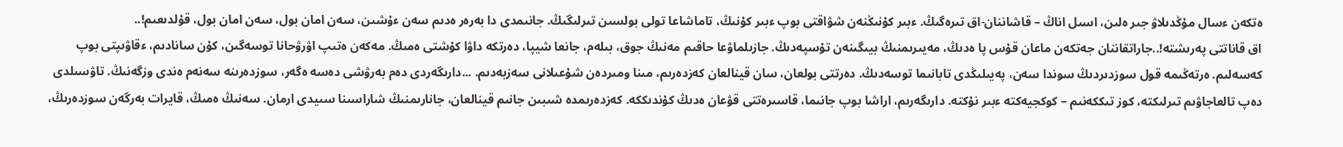ەتكەن ءسال مۇڭدىلاۋ جىر ەلىن، اسىل اناڭ – قاشاننان-اق تىرەگىڭ. ءبىر كۇنىڭنەن شۋاقتى بوپ ءبىر كۇنىڭ، تاماشاعا تولى بولسىن تىرلىگىڭ. جانىمدى دا بەرەر ەدىم سەن ءۇشىن، سەن امان بول، سەن امان بول، قۇلدىعىم!..
اق قاناتتى پەرىشتە!..جاراتقاننان جەتكەن ماعان قۇس پا ەدىڭ، مەيىرىمنىڭ بيىگىنەن تۇسپەدىڭ. جازىلماۋعا حاقىم مەنىڭ جوق، بىلەم، جانعا شيپا، دەرتكە داۋا كۇشتى ەمىڭ. مەكەن ەتىپ اۋرۋحانا توسەگىن، كۇن سانادىم، ءقاۋىپتى بوپ كەسەلىم. ەرتەڭىمە قول سوزدىردىڭ سوندا سەن، پەيىلىڭدى تابانىما توسەدىڭ. دەرتتى بولعان، سان قينالعان كەزدەرىم، مىنا ومىردەن شۇعىلانى سەزبەدىم. ...دارىگەردى دەم بەرۋشى دەسە ەگەر، سوزدەرىنە سەنەم ەندى وزگەنىڭ. تاۋسىلدى دەپ تالعاجاۋىم تىرلىكتە، كوز تىككەنىم – كوكجيەكتە ءبىر نۇكتە. دارىگەرىم، اراشا بوپ جانىما، قاسىرەتتى قۋعان ەدىڭ كۇندىككە. كەزدەرىمدە شىبىن جانىم قينالعان، جانارىمنىڭ شاراسىنا سىيدى ارمان. سەنىڭ ەمىڭ، قايرات بەرگەن سوزدەرىڭ،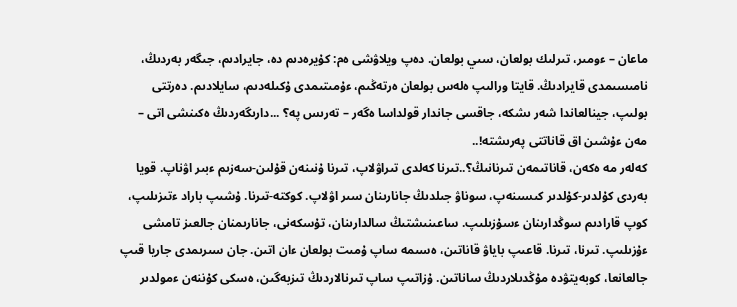ماعان – ءومىر، تىرلىك بولعان، سىي بولعان. دەپ ويلاۋشى ەم: كۇيرەدىم دە، جايرادىم، جىگەر بەردىڭ، نامىسىمدى قايرادىڭ. قايتا ورالىپ ەلەس بولعان ەرتەڭىم، ءۇمىتىمدى ۇكىلەدىم، سايلادىم. دەرتتى بولىپ، جينالعاندا شەر ىشكە، جاقسى جاندار قولداسا ەگەر – تەرىس پە؟ ...دارىگەردىڭ ەكىنشى اتى – مەن ءۇشىن اق قاناتتى پەرىشتە!..
كەلەر مە ەكەن، قاناتىمەن تىرنانىڭ؟..تىرنا كەلدى تىراۋلاپ، تىرنا ۇنىنەن قۇلىن-سەزىم ءبىر اۋناپ. قويا بەردى كۇلدىر-كۇلدىر كىسىنەپ، سوناۋ جىلدىڭ جانارىنان سىر اۋلاپ. كوكتە-تىرنا. ۇشىپ باراد ءتىزىلىپ، كوپ قارادىم سوڭدارىنان ءسۇزىلىپ. ساعىنىشتىڭ سالدارىنان، تۇسكەنى، جانارىمنان جالعىز تامشى ءۇزىلىپ. تىرنا، تىرنا. قاعىپ باياۋ قاناتىن، ەسىمە ساپ ۇمىت بولعان ءان اتىن. جان سىرىمدى جاريا قىپ جالعانعا، كوبەيتۋدە مۇڭدىلاردىڭ ساناتىن. ۇزاتىپ ساپ تىرنالاردىڭ تىزبەگىن، ەسكى كۇننەن ءمولدىر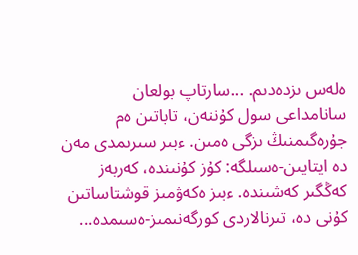ەلەس ىزدەدىم. ...سارتاپ بولعان سانامداعى سول كۇننەن، تاباتىن ەم جۇرەگىمنىڭ ىزگى ەمىن. ءبىر سىرىمدى مەن دە ايتايىن-ەسىلگە: كۇز كۇنىندە، كەربەز كەڭگىر كەشىندە. ءبىز ەكەۋمىز قوشتاساتىن كۇنى دە، تىرنالاردى كورگەنىمىز-ەسىمدە...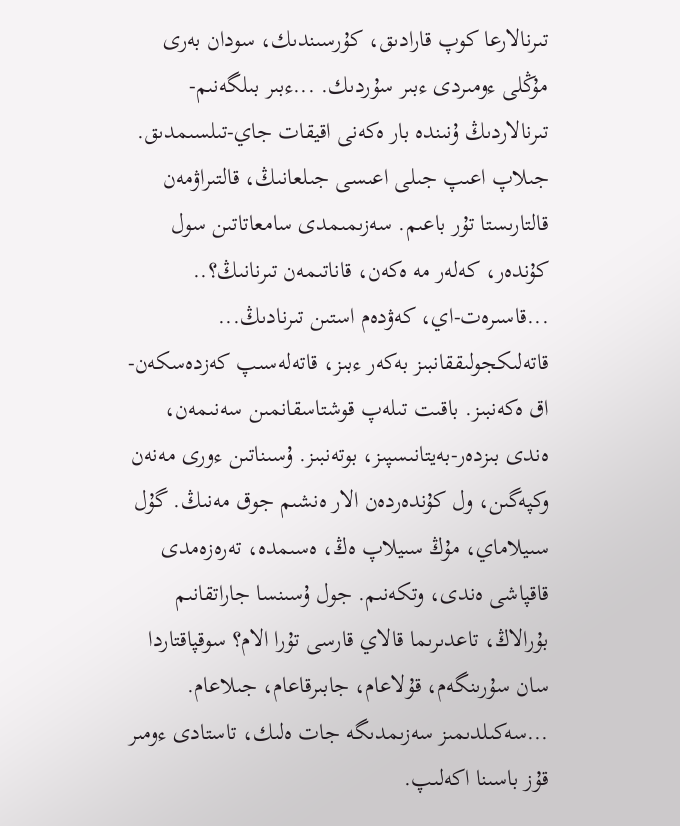تىرنالارعا كوپ قارادىق، كۇرسىندىك، سودان بەرى مۇڭلى ءومىردى ءبىر سۇردىك. ...ءبىر بىلگەنىم-تىرنالاردىڭ ۇنىندە بار ەكەنى اقيقات جاي-تىلسىمدىق. جىلاپ اعىپ جىلى اعىسى جىلعانىڭ، قالتىراۋمەن قالتارىستا تۇر باعىم. سەزىمىمدى سامعاتاتىن سول كۇندەر، كەلەر مە ەكەن، قاناتىمەن تىرنانىڭ؟.. ...قاسىرەت-اي، كەۋدەم استىن تىرنادىڭ...
قاتەلىكجولىققانبىز بەكەر ءبىز، قاتەلەسىپ كەزدەسكەن-اق ەكەنبىز. باقىت تىلەپ قوشتاسقانمىن سەنىمەن، ەندى بىزدەر-بەيتانىسپىز، بوتەنبىز. ۇسىناتىن ءورى مەنەن وكپەگىن، ول كۇندەردەن الار ەنشىم جوق مەنىڭ. گۇل سىيلاماي، مۇڭ سىيلاپ ەڭ، ەسىمدە، تەرەزەمدى قاقپاشى ەندى، وتكەنىم. جول ۇسىنسا جاراتقانىم بۇرالاڭ، تاعدىرىما قالاي قارسى تۇرا الام؟ سوقپاقتاردا سان سۇرىنگەم، قۇلاعام، جابىرقاعام، جىلاعام. ...سەكىلدىمىز سەزىمدىگە جات ەلىك، تاستادى ءومىر قۇز باسىنا اكەلىپ.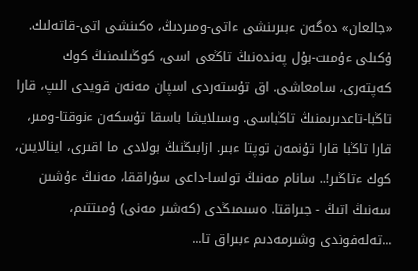«جالعان» دەگەن ءبىرىنشى ءاتى-ومىردىڭ، ەكىنشى اتى-قاتەلىك. ۇكىلى ءۇمىت-بۇل پەندەنىڭ تاڭعى اسى، كوڭىلىمنىڭ كوك كەپتەرى، سامعاشى. اق تۇستەردى اسپان مەنەن قويدى الىپ، قارا تاڭبا-تاعدىرىمنىڭ تاڭباسى. وسىلايشا باسقا تۇسكەن ءنوقتا-ومىر، قارا تاڭبا قارا تۇنمەن توپتا ءبىر. ازابىڭنىڭ بولادى ما اقىرى، اينالايىن، كوك ءتاڭىر!.. سانام مەنىڭ تولسا-داعى سۇراققا، مەنىڭ ءۇشىن سەنىڭ اتىڭ - جىراقتا. ەسىمىڭدى (كەشىر مەنى) ۇمىتتىم، ...تەلەفوندى وشىرمەدىم ءبىراق تا...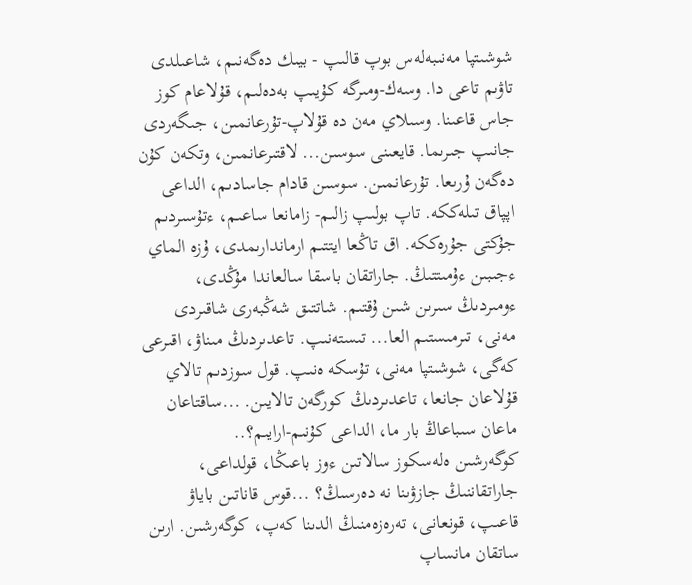شوشىتپا مەنىبەلەس بوپ قالىپ - بيىك دەگەنىم، شاعىلدى تاۋىم تاعى دا. وسەك-ومىرگە كۇيىپ بەدەلىم، قۇلاعام كوز جاس قاعىنا. وسىلاي مەن دە قۇلاپ-تۇرعانمىن، جىگەردى جانىپ جىرىما. قايعىنى سوسىن... لاقتىرعانمىن، وتكەن كۇن دەگەن ۇرىعا. تۇرعانمىن. سوسىن قادام جاسادىم، الداعى اپپاق تىلەككە. تاپ بولىپ زالىم- زامانعا ساعىم، ءتۇسىردىم جۇكتى جۇرەككە. اق تاڭعا ايتتىم ارماندارىمدى، ۇزە الماي ءجىبىن ءۇمىتتىڭ. جاراتقان باسقا سالعاندا مۇڭدى، ءومىردىڭ سىرىن شىن ۇقتىم. شاتتىق شەڭبەرى شاقىردى مەنى، تىرمىستىم العا... تىستەنىپ. تاعدىردىڭ مىناۋ، اقىرعى كەگى، شوشىتپا مەنى، تۇسكە ەنىپ. قول سوزدىم تالاي قۇلاعان جانعا، تاعدىردىڭ كورگەن تالايىن. ...ساقتاعان ماعان سىباعاڭ بار ما، الداعى كۇنىم-ارايىم؟..
كوگەرشىن ەلەسكوز سالاتىن ءوز باعىڭا، قولداعى، جاراتقاننىڭ جازۋىنا نە دەرسىڭ؟ ...قوس قاناتىن باياۋ قاعىپ، قونعانى، تەرەزەمنىڭ الدىنا كەپ، كوگەرشىن. ارىن ساتقان مانساپ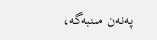پەنەن مىنبەگە،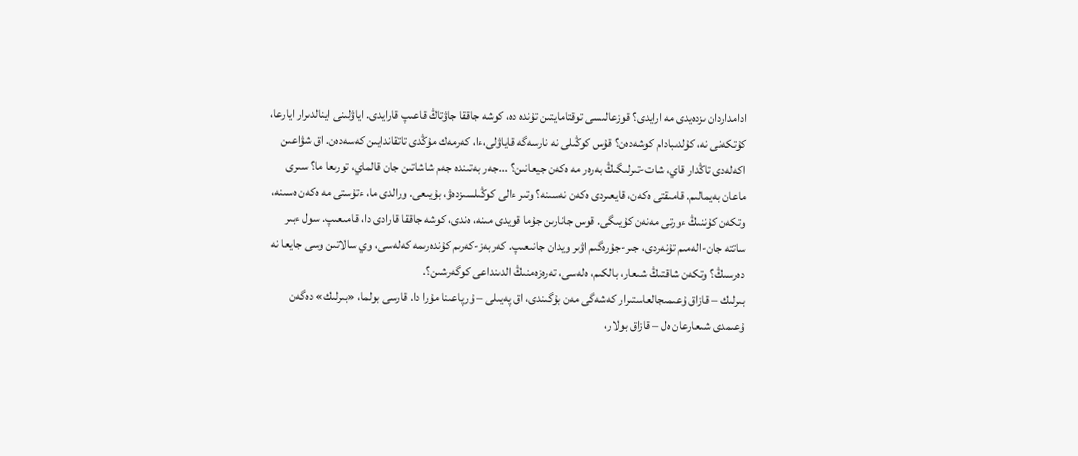ادامداردان ىزدەيدى مە ارايدى؟ قوزعالىسى توقتامايتىن تۇندە دە، كوشە جاققا جاۋتاڭ قاعىپ قارايدى. اياۋلىنى اينالدىرار ايارعا، كۇتكەنى نە، كۇلدىبادام كوشەدەن؟ قۇس كوڭىلى نە نارسەگە قاياۋلى،ءا، كەرمەك مۇڭدى تاتقاندايىن كەسەدەن. اق شۋاعىن اكەلەدى تاڭدار قاي، شات-تىرلىگىڭ بەرەر مە ەكەن جيعانىن؟ ...جەر بەتىندە جەم شاشاتىن جان قالماي، تورىعا ما؟ سىرى ماعان بەيمالىم. قامىقتى ەكەن، قايعىردى ەكەن نەسىنە؟ وتىر ءالى كوڭىلسىزدەۋ، بۇيىعى. ورالدى ما، ءتۇستى مە ەكەن ەسىنە، وتكەن كۇننىڭ ءورتى مەنەن كۇيىگى. قوس جانارىن جۇما قويدى مىنە، ەندى، كوشە جاققا قارادى دا، قامىعىپ. سول ءبىر ساتتە جان-الەمىم تۇنەردى، جىر-جۇرەگىم اۋىر ويدان جانىعىپ. كەربەز-كەرىم كۇندەرىمە كەلەسى، وي سالاتىن وسى جايعا نە دەرسىڭ؟ وتكەن شاقتىڭ شىعار، بالكىم، ەلەسى، تەرەزەمنىڭ الدىنداعى كوگەرشىن؟.
بىرلىك – قازاق ۇعىمىجالعاستىرار كەشەگى مەن بۇگىندى، اق پەيىلى – ۇرپاعىنا مۇرا دا. قارسى بولما، «بىرلىك» دەگەن ۇعىمدى شىعارعان ەل – قازاق بولار،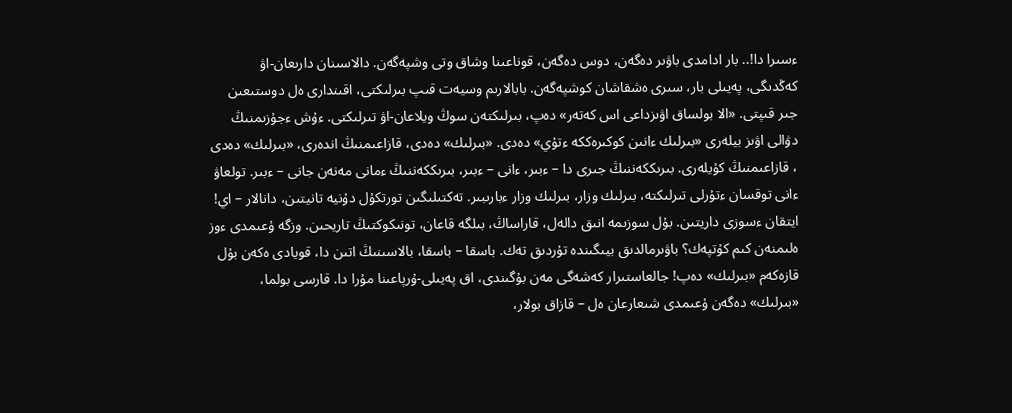ءسىرا دا!.. بار ادامدى باۋىر دەگەن، دوس دەگەن، قوناعىنا وشاق وتى وشپەگەن. دالاسىنان دارىعان-اۋ كەڭدىگى، پەيىلى بار، سىرى ەشقاشان كوشپەگەن. بابالارىم وسيەت قىپ بىرلىكتى، اقىندارى ەل دوستىعىن جىر قىپتى. «الا بولساق اۋىزداعى اس كەتەر» دەپ، بىرلىكتەن سوڭ ويلاعان-اۋ تىرلىكتى. ءۇش ءجۇزىمنىڭ دۋالى اۋىز بيلەرى «بىرلىك ءانىن كوكىرەككە ءتۇي» دەدى. «بىرلىك» دەدى، قازاعىمنىڭ اندەرى، «بىرلىك» دەدى ، قازاعىمنىڭ كۇيلەرى. بىرىككەننىڭ جىرى دا – ءبىر، ءانى – ءبىر، بىرىككەننىڭ ءمانى مەنەن جانى – ءبىر. تولعاۋ ءانى توقسان ءتۇرلى تىرلىكتە، بىرلىك وزار، بىرلىك وزار ءبارىبىر. تەكتىلىگىن تورتكۇل دۇنيە تانيتىن، دانالار – اي! ايتقان ءسوزى داريتىن. بۇل سوزىمە انىق دالەل، قاراساڭ، بىلگە قاعان، تونىكوكتىڭ تاريحىن. وزگە ۇعىمدى ءوز ەلىمنەن كىم كۇتپەك؟ باۋىرمالدىق بيىگىندە تۇردىق تەك. باسقا – باسقا، بالاسىنىڭ اتىن دا، قويادى ەكەن بۇل قازەكەم «بىرلىك» دەپ! جالعاستىرار كەشەگى مەن بۇگىندى، اق پەيىلى-ۇرپاعىنا مۇرا دا. قارسى بولما، «بىرلىك» دەگەن ۇعىمدى شىعارعان ەل – قازاق بولار،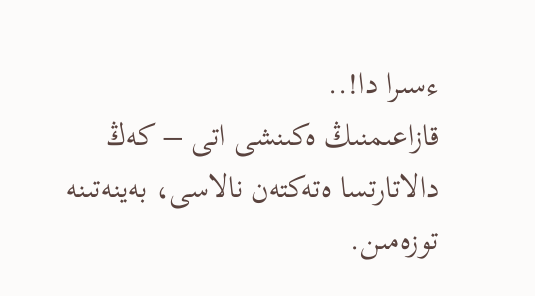ءسىرا دا!..
قازاعىمنىڭ ەكىنشى اتى – كەڭ دالاتارتسا ەتەكتەن نالاسى، بەينەتىنە توزەمىن.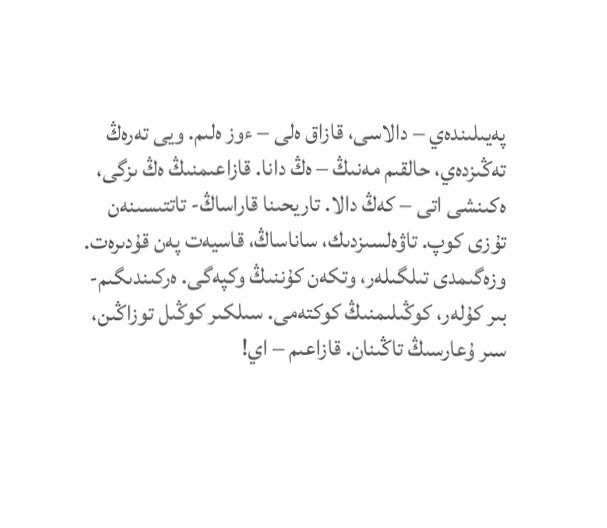پەيىلىندەي – دالاسى، قازاق ەلى – ءوز ەلىم. ويى تەرەڭ تەڭىزدەي، حالقىم مەنىڭ – ەڭ دانا. قازاعىمنىڭ ەڭ ىزگى، ەكىنشى اتى – كەڭ دالا. تاريحىنا قاراساڭ- تاتتىسىنەن تۇزى كوپ. تاۋەلسىزدىك، ساناساڭ، قاسيەت پەن قۇدىرەت. وزەگىمدى تىلگىلەر، وتكەن كۇننىڭ وكپەگى. ەركىندىگىم-بىر كۇلەر، كوڭىلىمنىڭ كوكتەمى. سىلكىر كوڭىل توزاڭىن، سىر ۇعارسىڭ تاڭىنان. قازاعىم – اي!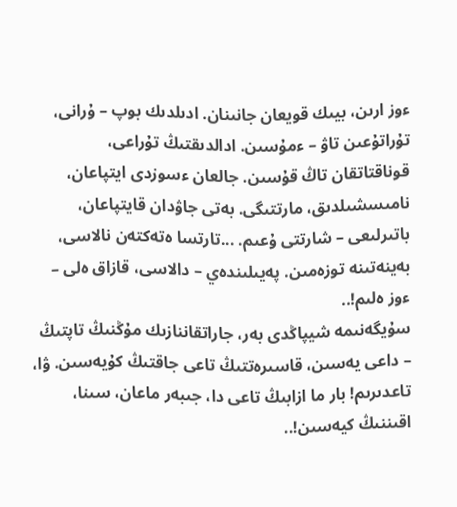ءوز ارىن، بيىك قويعان جانىنان. ادىلدىك بوپ – ۇرانى، تۇراتۇعىن تاۋ – ءمۇسىن. ادالدىقتىڭ تۇراعى، قوناقتاتقان تاڭ قۇسىن. جالعان ءسوزدى ايتپاعان، نامىسشىلدىق، مارتتىگى. بەتى جاۋدان قايتپاعان، باتىرلىعى – شارتتى ۇعىم. ...تارتسا ەتەكتەن نالاسى، بەينەتىنە توزەمىن. پەيىلىندەي – دالاسى، قازاق ەلى – ءوز ەلىم!..
سۇيگەنىمە شيپاڭدى بەر، جاراتقاننازىك مۇڭنىڭ تاپتىڭ – داعى يەسىن، قاسىرەتتىڭ تاعى جاقتىڭ كۇيەسىن. ۋا، تاعدىرىم! بار ما ازابىڭ تاعى دا، جىبەر ماعان، سىنا، اقىننىڭ كيەسىن!..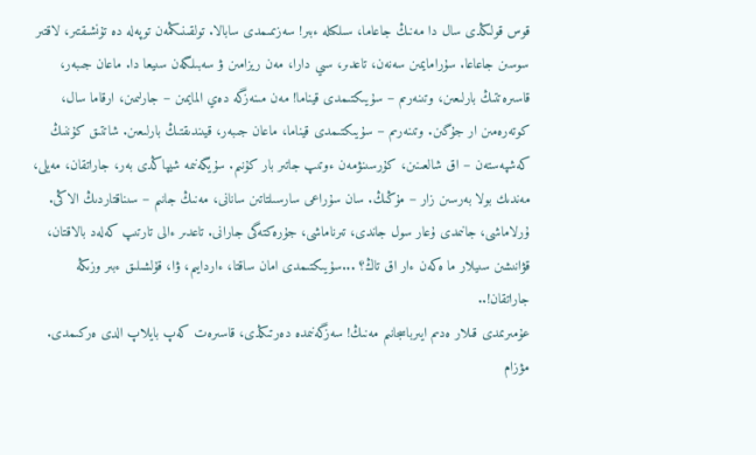قوس قولىڭدى سال دا مەنىڭ جاعاما، سىلكىلە ءبىر! سەزىمىمدى سابالا. تولقىنىڭمەن توپەلە دە تۇنشىقتىر، لاقتىر سوسىن جاعاعا. سۇرامايمىن سەنەن، تاعدىر، سىي دارا، مەن ريزامىن ۋ سەبىلگەن سىيعا دا. ماعان جىبەر، قاسىرەتتىڭ بارلىعىن، وتىنەرىم – سۇيىكتىمدى قيناما! مەن مىنەزگە دەي المايمىن – جارلىمىن، ارقاما سال، كوتەرەمىن ار جۇگىن. وتىنەرىم – سۇيىكتىمدى قيناما، ماعان جىبەر، قيىندىقتىڭ بارلىعىن. شاتتىق كۇننىڭ كەشپەستەن – اق شالعىنىن، كۇرسىنۋمەن ءوتىپ جاتىر بار كۇنىم. سۇيگەنىمە شيپاڭدى بەر، جاراتقان، مەيلى، مەندىك بولا بەرسىن زار – مۇڭىڭ. سان سۇراعى سارسىلتاتىن سانانى، مەنىڭ جانىم – سىناقتاردىڭ الاڭى. ۇرلاماشى، جانىمدى ۇعار سول جاندى، تىرناماشى، جۇرەكتەگى جارانى. تاعدىر ءالى تارتىپ كەلەد بالاقتان، قۋانىشىن سىيلار ما ەكەن ءار اق تاڭ؟ ...سۇيىكتىمدى امان ساقتا، ءاردايىم، ۋا، قۇلشىلىق ءبىر وزىڭە جاراتقان!..
عۇمىرىمدى قىلار ەدىم ايىرباسجانىم مەنىڭ! سەزگەنىمدە دەرتىڭدى، قاسىرەت كەپ بايلاپ الدى ەركىمدى. مۋزام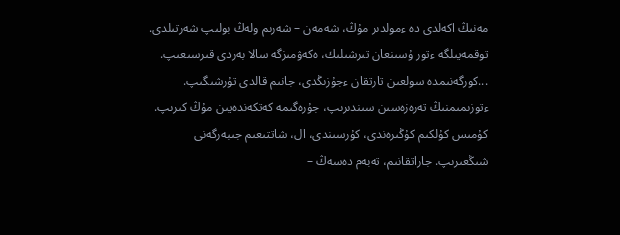مەنىڭ اكەلدى دە ءمولدىر مۇڭ، شەمەن – شەرىم ولەڭ بولىپ شەرتىلدى. توقمەيىلگە ءتور ۇسىنعان تىرشىلىك، ەكەۋمىزگە سالا بەردى قىرسىعىپ. ...كورگەنىمدە سولعىن تارتقان ءجۇزىڭدى، جانىم قالدى تۇرشىگىپ. ءتوزىمىمنىڭ تەرەزەسىن سىندىرىپ، جۇرەگىمە كەتكەندەيىن مۇڭ كىرىپ. كۇمىس كۇلكىم كۇڭىرەندى، كۇرسىندى، ال، شاتتىعىم جىبەرگەنى شىڭعىرىپ. جاراتقانىم، تەبەم دەسەڭ –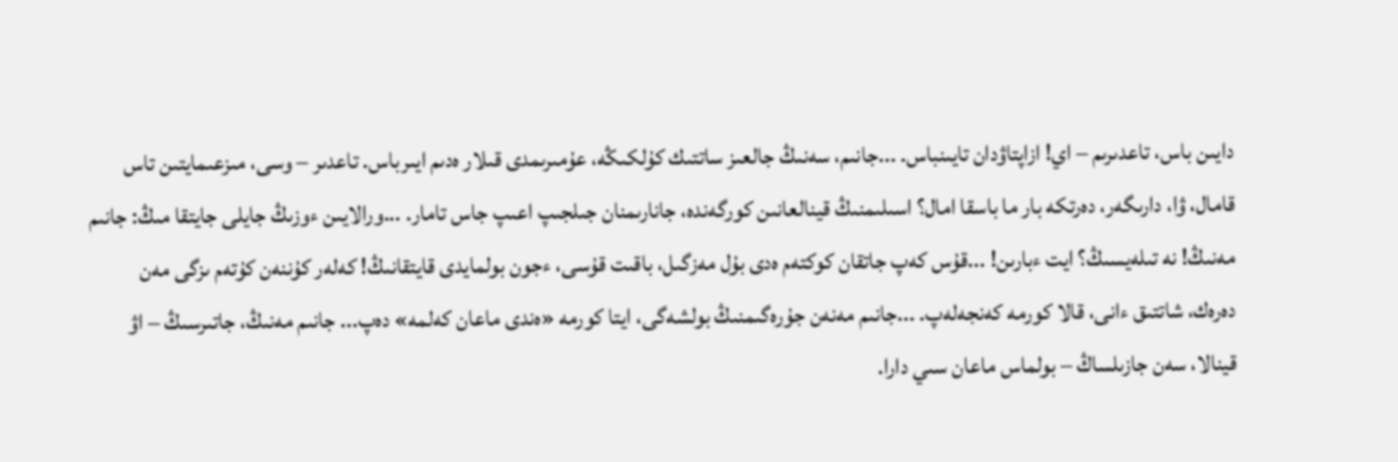دايىن باس، تاعدىرىم – اي! ازاپتاۋدان تايىنباس. ...جانىم، سەنىڭ جالعىز ساتتىك كۇلكىڭە، عۇمىرىمدى قىلار ەدىم ايىرباس. تاعدىر – وسى، مىزعىمايتىن تاس قامال، ۋا، دارىگەر، دەرتكە بار ما باسقا امال؟ اسىلىمنىڭ قينالعانىن كورگەندە، جانارىمنان جىلجىپ اعىپ جاس تامار. ...ورالايىن ءوزىڭ جايلى جايتقا مىڭ: جانىم مەنىڭ! نە تىلەيسىڭ؟ ايت ءبارىن! ...قۇس كەپ جاتقان كوكتەم ەدى بۇل مەزگىل، باقىت قۇسى، ءجون بولمايدى قايتقانىڭ! كەلەر كۇننەن كۇتەم ىزگى مەن دەرەك، شاتتىق ءانى، قالا كورمە كەنجەلەپ. ...جانىم مەنەن جۇرەگىمنىڭ بولشەگى، ايتا كورمە «ەندى ماعان كەلمە» دەپ... جانىم مەنىڭ، جاتىرسىڭ – اۋ قينالا، سەن جازىلساڭ – بولماس ماعان سىي دارا.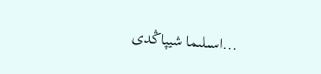...اسىلىما شيپاڭدى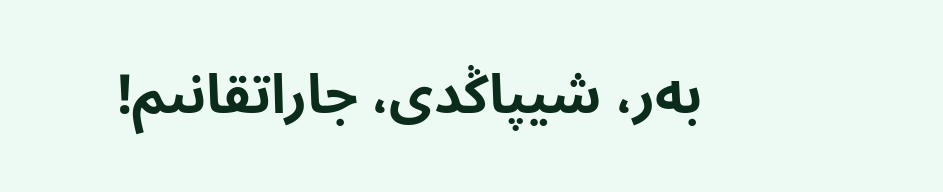بەر، شيپاڭدى، جاراتقانىم!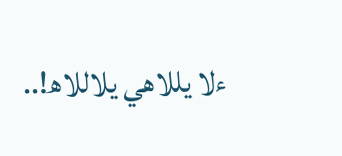ءلا يللاھي يلاللاھ!..